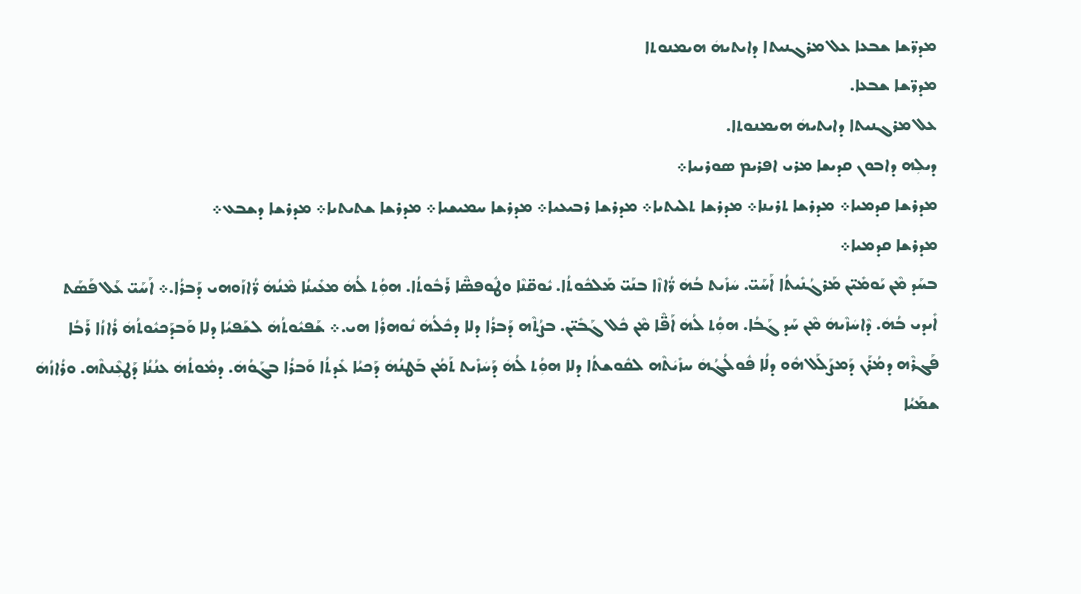ܡܕܖ̈ܫܐ ܫܒܥܐ ܥܠ ܡܪܓܢܝܬܐ ܕܐܝܬܝܗܿ ܗܝܡܢܘܬܐ
ܡܕܖ̈ܫܐ ܫܒܥܐ.
ܥܠ ܡܪܓܢܝܬܐ ܕܐܝܬܝܗܿ ܗܝܡܢܘܬܐ.
ܕܝܠܼܗ ܕܐܒܘܢ ܩܕܝܫܐ ܡܪܝ ܐܦܪܝܡ ܣܘܪܝܝܐ܀
ܡܕܪܫܐ ܩܕܡܝܐ܀ ܡܕܪܫܐ ܬܪܝܢܐ܀ ܡܕܪܫܐ ܬܠܝܬܝܐ܀ ܡܕܪܫܐ ܪܒܝܥܝܐ܀ ܡܕܪܫܐ ܚܡܝܫܝܐ܀ ܡܕܪܫܐ ܫܬܝܬܝܐ܀ ܡܕܪܫܐ ܕܫܒܥ܀
ܡܕܪܫܐ ܩܕܡܝܐ܀
ܒܚܰܕ ܡܶܢ ܝܰܘܡܺܝ̈ܢ ܡܰܪܓܳܢܺܝܬܳܐ ܐܰܚܰܝ̈. ܚܿܙܺܝܬ ܒܳܗܿ ܪ̈ܳܐܙܶܐ ܒܢܰܝ̈ ܡܰܠܟܽܘܬܳܐ. ܝܽܘܩ̈ܢܶܐ ܘܛܽܘܦܣ̈ܶܐ ܪܰܒܽܘܬܳܐ. ܗܘܼܳܬ ܠܳܗܿ ܡܥܺܝܢܳܐ ܡܶܢܳܗܿ ܪ̈ܳܐܙܰܘܗܝ ܕܰܒܪܳܐ.܀ ܐܰܚܰܝ̈ ܥܰܠ ܦܰܣܰܬ ܐܺܝܕܝ ܒܳܗܿ. ܕܶܐܚܿܙܶܝܗܿ ܡܶܢ ܚܰܕ ܓܰܒܳܐ. ܗܘܼܳܬ ܠܳܗܿ ܐܰܦ̈ܶܐ ܡܶܢ ܟܽܠ ܓܰܒܺܝ̈ܢ. ܒܨܳܬܶܗ ܕܰܒܪܳܐ ܕܠܐ ܕܟܽܠܳܗܿ ܢܽܘܗܪܳܐ ܗܝ.܀ ܫܰܦܝܽܘܬܳܗܿ ܠܫܰܦܝܳܐ ܕܠܐ ܘܰܒܕܰܟܝܽܘܬܳܗܿ ܪܳܐܙܳܐ ܪܰܒܳܐ ܦܰܓܪܶܗ ܕܡܳܪܰܢ ܕܰܡܨܰܠܰܠ ܗܽܘ ܕܠܳܐ ܦܽܘܠܳܓܳܗܿ ܚܙܺܝܿܬܶܗ ܠܩܽܘܫܬܳܐ ܕܠܐ ܗܘܼܳܬ ܠܳܗܿ ܕܰܚܿܙܺܝܬ ܬܰܡܳܢ ܒܰܛܢܳܗܿ ܕܰܟܝܳܐ ܥܺܕܬܳܐ ܘܰܒܪܳܐ ܒܓܰܘܳܗܿ. ܕܡܽܘܬܳܗܿ ܥܢܳܢܳܐ ܕܰܛܥܼܶܢܬܶܗ. ܘܪܳܐܙܳܗܿ ܫܡܰܝܳܐ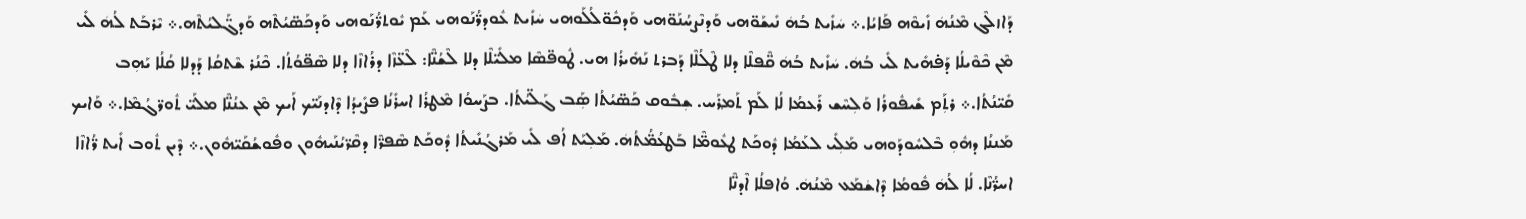ܕܰܐܙܠܶܓ ܡܶܢܳܗܿ ܙܺܝܘܶܗ ܦܰܐܝܳܐ.܀ ܚܿܙܺܝܬ ܒܳܗܿ ܢܺܝܫܰܘ̈ܗܝ ܘܰܕܢܶܨܚܳܢܰܘ̈ܗܝ ܘܰܕܟܽܘ̈ܠܳܠܰܘܗܝ ܚܿܙܺܝܬ ܥܽܘܕܪ̈ܳܢܰܘܗܝ ܥܰܡ ܝܽܘܬܪ̈ܳܢܰܘܗܝ ܘܰܕܟܰܣ̈ܝܳܬܶܗ ܘܰܕܓ̈ܰܠܝܳܬܶܗ.܀ ܝܶܪܒܰܬ ܠܳܗܿ ܠܺܝ ܡܶܢ ܟܶܘܶܝܠܳܐ ܕܰܦ̇ܗܺܝܬ ܠܺܝ ܒܳܗܿ. ܚܿܙܺܝܬ ܒܳܗܿ ܩ̈ܶܦܠܶܐ ܕܠܐ ܛܶܠܳܠܶܐ ܕܰܒܪܬ ܢܰܗܺܝܪܳܐ ܗܝ. ܛܽܘܦ̈ܣܶܐ ܡܠܺܝ̈ܠܶܐ ܕܠܐ ܠܶܫܳܢ̈ܶܐ: ܠܶܥ̈ܙܶܐ ܕܪܳܐܙܶܐ ܕܠܐ ܣܶܦ̈ܘܳܬܳܐ. ܟܶܢܳܪ ܫܶܬܩܳܐ ܕܰܕܠܐ ܩܳܠܳܐ ܝܰܗܼܒ ܩܺܝ̈ܢܳܬܳܐ.܀ ܪܬܼܰܡ ܫܺܝܦܽܘܪܳܐ ܘܰܠܼܚܶܫ ܪܰܥܡܳܐ ܠܳܐ ܠܰܡ ܬܰܡ݂ܪܰܚ. ܫܼܒܽܘܩ ܟܰܣ̈ܝܳܬܳܐ ܣܼܰܒ ܓܰܠ̈ܝܳܬܳܐ. ܒܨܰܚܘܳܐ ܡܶܛܪܳܐ ܐܚܪܺܢܳܐ ܦܨܺܝܕܳܐ ܕܶܐܕܢܰܝ̈ܟ ܐܰܝܟ ܡܶܢ ܥܢܳܢ̈ܶܐ ܡܠܰܝ̈ ܬܽܘܪ̈ܓܳܡܶܐ.܀ ܘܰܐܝܟ ܡܰܢܢܳܐ ܕܗܽܘܼ ܒܶܠܚܽܘܕܰܘܗܝ ܡܰܠܼܺܝ ܠܥܰܡܳܐ ܕܽܘܟܰܬ ܛܥܽܘܡ̈ܶܐ ܒܰܛܥܳܡ̈ܳܬܳܗܿ. ܡܰܠܼܝܰܬ ܐܳܦ ܠܺܝ ܡܰܪܓܳܢܺܝܬܳܐ ܕܽܘܟܰܬ ܣܶܦܪ̈ܶܐ ܕܩܶܪ̈ܝܳܢܰܝܗܽܘܢ ܘܦܽܘܫܳܩܰܝ̈ܗܽܘܢ.܀ ܕܶܝܢ ܬܽܘܒ ܐܺܝܬ ܪ̈ܳܐܙܶܐ ܐܚܪ̈ܳܢܶܐ. ܠܳܐ ܠܳܗܿ ܦܽܘܡܳܐ ܕܶܐܫܿܡܰܥ ܡܶܢܳܗܿ. ܘܳܐܦܠܳܐ ܐܶܕܢ̈ܶܐ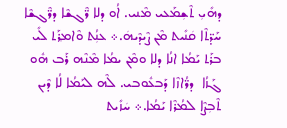ܕܗܺܝܼ ܬܶܫܼܡܰܥܝ ܡܶܢܝ. ܐܳܘ ܕܠܐ ܪ̈ܶܓܫܶܐ ܕܪ̈ܶܓܫܶܐ ܚܰܕ̈ܬܶܐ ܩܿܢܺܝܬ ܡܶܢ ܨܶܝܕܶܝܗܿ.܀ ܥܢܼܳܬ ܘܶܐܡ݂ܪܰܬ ܠܺܝ ܒܪܰܬ ܝܰܡܳܐ ܐܢܳܐ ܕܠܐ ܘܡܶܢ ܝܡܳܐ ܡܶܢܶܗ ܪܰܒ ܗܽܘ ܓܰܙܳܐ  ܕܪ̈ܳܐܙܶܐ ܕܰܒܥܽܘܒܝ. ܠܶܗ ܠܝܰܡܳܐ ܠܳܐ ܕܶܝܢ ܬܶܒܼܨܶܐ ܠܡܳܪܶܐ ܝܰܡܳܐ.܀ ܚܿܙܺܝܬ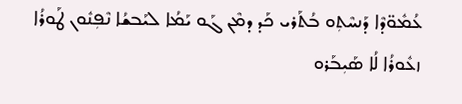ܥܳܡܽܘ̈ܕܶܐ ܕܰܢܚܶܬܼܘ ܒܳܬܰܪܝ ܟܰܕ ܕܡܶܢ ܓܰܘ ܝܰܡܳܐ ܠܝܰܒܫܳܐ ܢܶܦܼܢܽܘܢ ܛܰܘܪܳܐ ܙܥܽܘܪܳܐ ܠܳܐ ܣܰܝܼܒܰܪܘ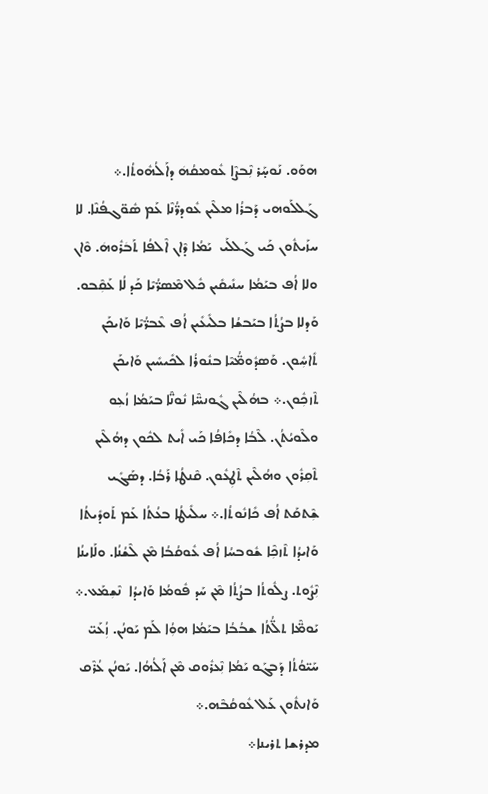ܗܘܰܘ. ܢܰܘܚ̣ܰܪ ܢܼܶܒܨܶܐ ܥܽܘܡܩܳܗܿ ܕܐܰܠܳܗܽܘܬܳܐ.܀ ܓܰܠܠܰܘܗܝ ܕܰܒܪܳܐ ܡܠܶܝܢ ܥܽܘܕܪ̈ܳܢܶܐ ܥܰܡ ܣܽܘ̈ܓܦܳܢܶܐ. ܠܐ ܚܙܰܝܬܽܘܢ ܟܰܝ ܓܰܠܠܰܝ  ܝܰܡܳܐ ܕܶܐܢ ܐܶܠܦܳܐ ܬܰܒܿܪܽܘܗܿ. ܘܶܐܢ ܘܠܐ ܐܳܦ ܒܝܰܡܳܐ ܚܢܺܝܩܺܝܢ ܟܽܠ ܡܶܣܪ̈ܳܝܶܐ ܟܰܕ ܠܳܐ ܥܰܩܼܶܒܘ. ܘܰܕܠܐ ܒܨܳܬܳܐ ܒܝܰܒܫܳܐ ܒܠܺܝܥܺܝܢ ܐܳܦ ܥܶܒܪ̈ܳܝܶܐ ܘܰܐܝܟܰܢ ܬܺܐܚܼܽܘܢ. ܘܰܣܕܽܘܡ̈ܳܝܶܐ ܒܢܽܘܪܳܐ ܠܟܺܝܚܺܝܢ ܘܰܐܝܟܰܢ ܬܶܙܟܼܽܘܢ.܀ ܒܗܳܠܶܝܢ ܓܽܘܢܚ̈ܶܐ ܢܽܘܢ̈ܶܐ ܒܝܰܡܳܐ ܙܳܥܼܘ ܘܠܶܘܝܳܬܳܢ. ܠܶܒܳܐ ܕܟܺܐܦܳܐ ܟܰܝ ܐܺܝܬ ܠܟܽܘܢ ܕܗܳܠܶܝܢ ܬܶܩܼܪܽܘܢ ܘܗܳܠܶܝܢ ܬܶܛܼܥܽܘܢ. ܩܶܢܛܳܐ ܪܰܒܳܐ. ܕܣܰܓܺܝ ܫܼܶܬܩܰܬ ܐܳܦ ܟܺܐܢܽܘܬܳܐ.܀ ܚܠܺܝܛܳܐ ܒܥܳܬܳܐ ܥܰܡ ܬܰܘܕܺܝܬܳܐ ܘܰܐܝܕܳܐ ܬܶܙܟܼܶܐ ܫܽܘܒܚܳܐ ܐܳܦ ܥܽܘܩܳܒܳܐ ܡܶܢ ܠܶܫܳܢܳܐ. ܘܠܰܐܝܢܳܐ ܢܼܶܨܽܘܬ. ܨܠܽܘܬܳܐ ܒܨܳܬܳܐ ܡܶܢ ܚܰܕ ܦܽܘܡܳܐ ܘܰܐܝܕܳܐ  ܢܶܫܼܡܰܥ.܀ ܝܰܘܡ̈ܶܐ ܬܠ̈ܳܬܳܐ ܫܒܳܒܳܐ ܒܝܰܡܳܐ ܗܘܼܳܐ ܠܰܡ ܝܰܘܢܳܢ. ܙܼܳܥܰܝ̈ ܚܰܝ̈ܘܳܬܳܐ ܕܰܒܓܰܘ ܝܰܡܳܐ ܢܼܶܥܪܽܘܩ ܡܶܢ ܐܰܠܳܗܳܐ. ܝܰܘܢܳܢ ܥܳܪܶܩ ܘܰܐܢܬܽܘܢ ܥܰܠ ܥܽܘܩܳܒܶܗ.܀
ܡܕܪܫܐ ܬܪܝܢܐ܀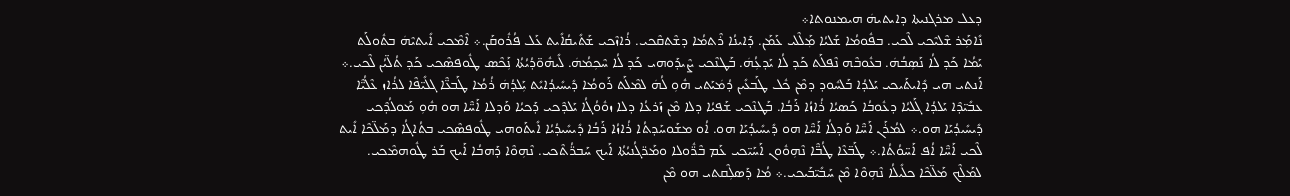ܕܥܠ ܡܪܓܢܝܬܐ ܕܐܝܬܝܗܿ ܗܝܡܢܘܬܐ܀
ܢܺܐܡܼܰܪ ܫܶܠܝܶܟܝ ܠܶܟܝ. ܒܦܽܘܡܳܐ ܫܰܠܝܳܐ ܡ݂ܰܠܶܠܝ ܥܰܡܰܢ. ܕܰܐܝܢܳܐ ܪܶܬܡܳܐ ܕܫܶܬܩܶܟܝ. ܪܳܐܙܶܟܝ ܫܰܬܺܝܩܳܐܺܝܬ ܥܰܠ ܦܳܪܽܘܩܰܢ.܀ ܐܶܡܶܟܝ ܐܺܝܬܝܶܗܿ ܒܬܽܘܠܰܬ ܝܰܡܳܐ ܟܰܕ ܠܳܐ ܢܰܣܼܒܳܗܿ. ܒܥܽܘܒܶܗ ܢܶܦܠܰܬ ܟܰܕ ܠܳܐ ܝܰܕܥܼܳܗܿ. ܒܰܛܢܶܟܝ ܨܶܝܕܰܘܗܝ ܟܰܕ ܠܳܐ ܚܶܟܼܡܳܗܿ. ܠܺܝܗܽܘ̈ܕܳܝܳܬܳܐ ܢܼܰܟܶܣ ܛܽܘܦܣܶܟܝ ܟܰܕ ܬܳܠ̈ܝܳܢ ܠܶܟܝ.܀ ܐܰܢܬܝ ܗܝ ܕܺܐܝܬܰܝܟܝ ܝܰܠܕܳܐ ܒܰܠܚܽܘܕ ܕܡܶܢ ܟܽܠ ܛܰܒܥܺܝܢ ܕܳܡܿܝܰܬܝ ܗܽܘܼ ܠܳܗܿ ܠܡܶܠܰܬ ܪܰܘܡܳܐ ܕܺܝܚܺܝܕܳܐܝܺܬ ܝܼܰܠܕܳܗܿ ܪܳܡܳܐ ܛܰܒܥ̈ܶܐ ܓܠܺܝ̈ܦܶܐ ܠܪܳܐܙ ܥܶܠܳܝ̈ܶܐ ܥܒܺܝ̈ܕܶܐ ܝܰܠܕܳܐ ܓܰܠܝܳܐ ܕܥܽܘܒܳܐ ܟܰܣܝܳܐ ܪܳܐܙܳܐ ܪܰܒܳܐ. ܒܰܛܢܶܟܝ ܫܰܦܝܳܐ ܕܠܐ ܡܶܢ ܙܰܪܥܳܐ ܕܠܐ ܙܘܽܘܳܓܳܐ ܝܰܠܕܶܟܝ ܕܰܟܝܳܐ ܘܰܕܠܐ ܐܰܚ̈ܶܐ ܗܘ ܗܽܘܼ ܡܰܘܠܳܕܶܟܝ ܕܺܝܚܺܝܕܳܝܰܐ ܗܘ.܀ ܠܡܳܪܰܢ ܐܰܚ̈ܶܐ ܘܰܕܠܳܐ ܐܰܚ̈ܶܐ ܗܘ ܕܺܝܚܺܝܕܳܝܰܐ ܗܘ. ܐܳܘ ܡܫܰܘܚܰܕܬܳܐ ܪܳܐܙܳܐ ܪܰܒܳܐ ܕܺܝܚܺܝܕܳܝܳܐ ܐܺܝܬܰܘܗܝ ܛܽܘܦܣܶܟܝ ܒܬܳܐܓܳܐ ܕܡܰܠ̈ܟܶܐ ܐܺܝܬ ܠܶܟܝ ܐܰܚ̈ܶܐ ܐܳܦ ܐܰܚ̈ܘܳܬܳܐ.܀ ܛܰܒ̈ܥܶܐ ܛܳܒ̈ܶܐ ܢܶܗܼܘܽܘܢ ܐܰܚܰܝ̈ܟܝ ܥܰܡ ܒܶܪ̈ܽܘܠܐ ܘܡܰܪ̈ܓܳܢܝܳܬܳܐ ܐܰܝܟ ܚܰܒܪ̈ܳܬܶܟܝ. ܢܶܗܼܘܶܐ ܕܰܗܒܳܐ ܐܰܝܟ ܒܰܪ ܛܽܘܗܡܶܟܝ. ܠܡܰܠܶܟ ܡܰܠ̈ܟܶܐ ܟܠܺܝܠܳܐ ܢܶܗܼܘܶܐ ܡܶܢ ܚܰܒܺܝ̈ܒܰܝܟܝ.܀ ܡܳܐ ܕܰܣܠܼܶܩܬܝ ܗܘ ܡܶܢ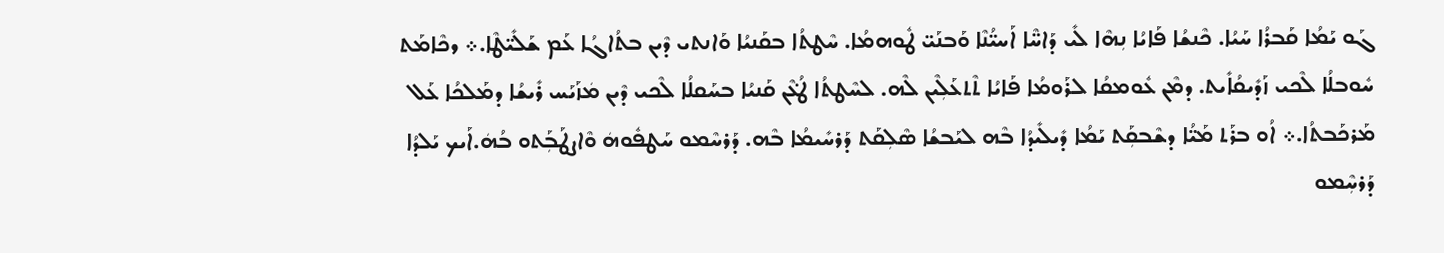ܓܰܘ ܝܰܡܳܐ ܩܰܒܪܳܐ ܚܰܝܳܐ. ܟܶܢܫܳܐ ܦܰܐܝܳܐ ܢܼܗܶܐ ܠܺܝ ܕܰܐܚ̈ܶܐ ܐܰܚܝ̈ܳܢܶܐ ܘܰܒܢܰܝ̈ ܛܽܘܗܡܳܐ. ܚܶܛܬܳܐ ܒܩܰܢܝܳܐ ܘܰܐܢܬܝ ܕܶܝܢ ܒܬܳܐܓܳܐ ܥܰܡ ܫܰܠܺܝ̈ܛܶܐ.܀ ܖܟܶܐܡܰܬ ܚܽܘܒܠܳܐ ܠܶܟܝ ܙܰܕܺܝܩܳܐܺܝܬ. ܕܡܶܢ ܥܽܘܡܩܳܐ ܠܪܰܘܡܳܐ ܦܰܐܝܳܐ ܬܶܬܥܰܠܼܶܝܢ ܠܶܗ. ܠܚܶܛܬܳܐ ܛ݀ܳܥܶܢ ܩܰܢܝܳܐ ܒܚܰܩܠܳܐ ܠܶܟܝ ܕܶܝܢ ܡܿܙܰܝܰܚ ܪܺܝܫܳܐ ܕܡܰܠܟܳܐ ܥܰܠ ܡܰܪܟܰܒܬܳܐ.܀ ܐܳܘ ܒܪܰܬ ܡܰܝ̈ܳܐ ܕܫܶܒܩܼܰܬ ܝܰܡܳܐ ܕܺܝܠܺܝܕܳܐ ܒܶܗ ܠܝܰܒܫܳܐ ܣܶܠܼܩܰܬ ܕܰܪܚܺܝܡܳܐ ܒܶܗ. ܕܰܪܚܶܡܘ ܚܰܛܦܽܘܗܿ ܘܶܐܨܛܰܒܼܰܬܘ ܒܳܗܿ.ܐܰܝܟ ܝܰܠܕܳܐ ܕܰܪܚܼܶܡܘ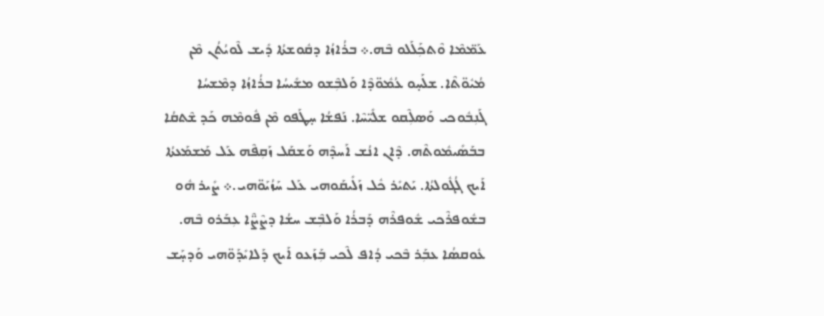ܥܰܡ̈ܡܶܐ ܘܶܬܟܼܰܠܰܠܘ ܒܶܗ.܀ ܒܪܳܐܙܳܐ ܕܩܽܘܫܬܳܐ ܕܺܝܫ ܠܶܘܝܳܬܳܢ ܡܶܢ ܡܳܝܽܘ̈ܬܶܐ. ܫܠܰܚ̣ܘ ܥܳܡܽܘ̈ܕܶܐ ܘܰܠܒܼܶܫܘ ܡܫܺܝܚܳܐ ܒܪܳܐܙܳܐ ܕܡܶܫܚܳܐ ܓܰܢܼܒܽܘܟܝ ܘܰܣܠܼܶܩܘ ܫܠܺܝ̈ܚܶܐ. ܢܰܦܫܳܐ ܚ̣ܛܰܦܘ ܡܶܢ ܦܽܘܡܶܗ ܟܰܕ ܫܶܬܩܳܐ ܒܒܰܣܺܝܡܽܘܬܶܗ. ܕܶܐܢ ܐܢܳܫ ܐܰܚܕܶܗ ܘܰܫܩܰܠ ܙܰܩܼܦܶܗ ܥܰܠ ܡܰܫܡܰܥܬܳܐ ܐܰܝܟ ܓܳܓܽܘܠܬܳܐ. ܝܰܬܝܺܪ ܟܽܠ ܙܰܠܺܝܩܰܘܗܝ ܥܰܠ ܚܰܙܳܝܰܘ̈ܗܝ.܀ ܨܺܝܪ ܗܽܘ ܒܫܽܘܦܪܶܟܝ ܫܽܘܦܪܶܗ ܕܰܒܪܳܐ ܘܰܠܒܼܶܫ ܚܫܳܐ ܕܨܶܨ̈ܶܐ ܥܼܒܰܪܘ ܒܶܗ. ܥܽܘܩܣܳܐ ܥܒܼܰܪ ܒܶܟܝ ܕܳܐܦ ܠܶܟܝ ܒܼܰܙܰܥܘ ܐܰܝܟ ܕܰܠܐܝܺܕܰܘ̈ܗܝ ܘܰܕܚ̣ܰܫ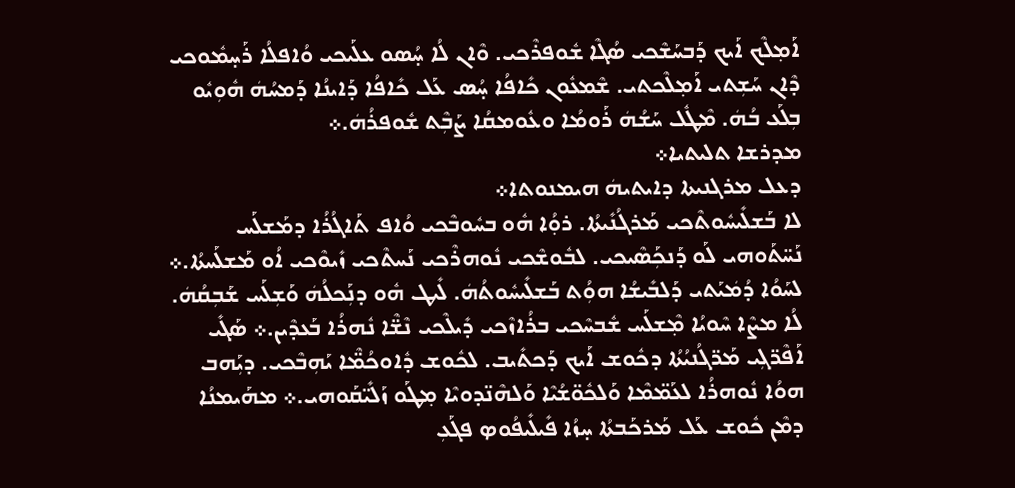ܐܰܡ݂ܠܶܟ ܐܰܝܟ ܕܰܒܚܰܫܶܟܝ ܣܳܓܶܐ ܫܽܘܦܪܶܟܝ. ܘܶܐܢ ܠܳܐ ܚ̣ܳܣܘ ܥܠܰܝܟܝ ܘܳܐܦܠܳܐ ܪܰܚ̣ܡܽܘܟܝ ܕܶܐܢ ܚܰܫܼܬܝ ܐܰܡ݂ܠܶܟܬܝ. ܫܶܡܥܽܘܢ ܟܺܐܦܳܐ ܚ̣ܳܣ ܥܰܠ ܟܺܐܦܳܐ ܕܰܐܝܢܳܐ ܕܰܡܚܳܗܿ ܗܽܘܼܝܽܘ ܒܼܠܰܥ ܒܳܗܿ. ܡܶܛܽܠ ܚܰܫܳܗܿ ܪܰܘܡܳܐ ܘܥܽܘܡܩܳܐ ܨܰܒܼܶܬ ܫܽܘܦܪܳܗܿ.܀
ܡܕܪܫܐ ܬܠܝܬܝܐ܀
ܕܥܠ ܡܪܓܢܝܬܐ ܕܐܝܬܝܗܿ ܗܝܡܢܘܬܐ܀
ܠܐ ܒܰܫܠܺܝܚܽܘܬܶܟܝ ܡܰܪܓܳܢܺܝܬܳܐ. ܪܘ݂ܳܐ ܗܽܘ ܒܚܽܘܒܶܟܝ ܘܳܐܦ ܬܰܐܓܳܪܳܐ ܕܡܰܫܠܰܚ ܢܰܚ̈ܬܰܘܗܝ ܠܰܘ ܕܰܢܟܼܰܣܶܝܟܝ. ܠܒܽܘܫܶܟܝ ܢܽܘܗܪܶܟܝ ܢܰܚܬܶܟܝ ܙܺܝܘܶܟܝ ܐܳܘ ܡܰܫܠܰܚܬܳܐ.܀ ܠܚܰܘܳܐ ܕܳܡܿܝܰܬܝ ܕܰܠܒܺܝܫܳܐ ܗܘܼܳܬ ܒܰܫܠܺܝܚܽܘܬܳܗܿ. ܠܺܝܛ ܗܽܘ ܕܢܼܰܟܠܳܗܿ ܘܰܫܼܠܰܚ ܫܰܒܼܩܳܗܿ. ܠܳܐ ܡܨܶܐ ܚܶܘܝܳܐ ܡ݂ܶܫܠܰܚ ܫܽܒܚܶܟܝ ܒܪܳܐܙܶܟܝ ܕܺܝܠܶܟܝ ܢܶܫ̈ܶܐ ܢܽܗܪܳܐ ܒܰܥܕܶܝܢ.܀ ܣܰܓܺܝ ܐܰܦܶܪ̈ܓܼܝ ܡܰܪ̈ܓܳܢܝܳܬܳܐ ܕܟܽܘܫ ܐܰܝܟ ܕܰܟܬܺܝܒ. ܠܟܽܘܫ ܕܽܐܘܟܳܡ̈ܶܐ ܝܰܗܼܒܶܟܝ. ܕܝܼܰܗܒ ܗܘܳܐ ܢܽܘܗܪܳܐ ܠܥܰܡ̈ܡܶܐ ܘܰܠܟܽܘ̈ܫܳܝܶܐ ܘܰܠܗܶܢ̈ܕܘܝܶܐ ܡ݂ܛܰܘ ܙܰܠܺܝ̈ܩܰܘܗܝ.܀ ܡܗܰܝܡܢܳܐ ܕܡܶܢ ܟܽܘܫ ܥܰܠ ܡܰܪܟܰܒܬܳܐ ܚ̣ܙܳܐ ܦܺܝܠܺܝܦܳܘܤ ܦܓܰܥܼ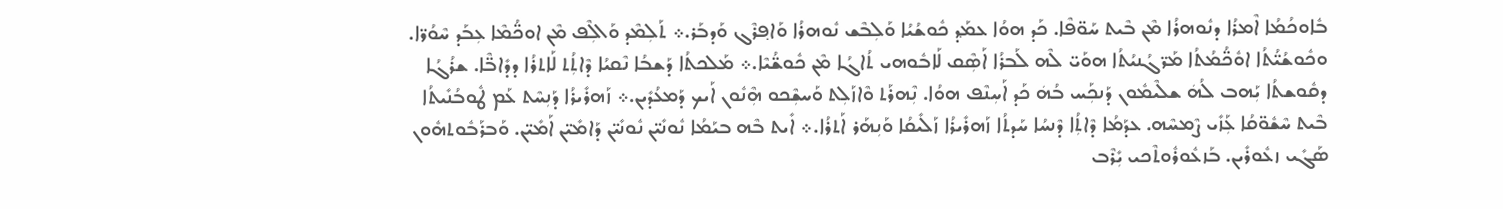ܒܽܐܘܟܳܡܳܐ ܐܶܡܪܳܐ ܕܢܽܘܗܪܳܐ ܡܶܢ ܒܶܝܬ ܚܰܘ̈ܦܶܐ. ܟܰܕ ܗܘܳܐ ܥܡ݂ܰܕ ܟܽܘܫܳܝܳܐ ܘܰܠܼܒܶܫ ܢܽܘܗܪܳܐ ܘܰܐܦ݂ܪܶܓ ܘܰܕܒܰܪ.܀ ܬܰܠܼܡܶܕ ܘܰܐܠܼܶܦ ܡܶܢ ܐܘܟ̈ܳܡܶܐ ܥܼܒܰܕ ܚܶܘܳܪ̈ܐ. ܘܟܽܘܫܳܝ̈ܳܬܳܐ ܐܘܽܟ̈ܳܡܳܬܳܐ ܡܰܪ̈ܓܳܢܝܳܬܳܐ ܗܘܰܝ̈ ܠܶܗ ܠܰܒܪܳܐ ܐܰܣܼܶܩ ܠܰܐܒܽܘܗܝ ܬܳܐܓܳܐ ܡܶܢ ܟܽܘܫ̈ܳܝܶܐ.܀ ܡܰܠܟܬܳܐ ܕܰܫܒܳܐ ܢܶܩܝܳܐ ܕܶܐܬܼܳܬ ܠܰܐܬܪܳܐ ܕܕܺܐܒ̈ܶܐ. ܫܪܳܓܳܐ ܕܩܽܘܫܬܳܐ ܝܼܰܗܒ ܠܳܗܿ ܫܠܶܝܡܽܘܢ ܕܰܢܟܼܰܚ ܒܳܗܿ ܟܰܕ ܐܰܚܼܢܶܦ ܗܘܳܐ. ܢܼܶܗܪܰܬ ܘܶܐܙܰܠܼܬ ܘܰܚܫܼܶܟܘ ܗܼܶܢܽܘܢ ܐܰܝܟ ܕܰܡܥܳܕܺܝܢ.܀ ܙܰܗܪܺܝܪܳܐ ܕܰܢܼܚܶܬ ܥܰܡ ܛܽܘܒܳܢܺܝܬܳܐ ܒܶܝܬ ܚܶܫܽܘ̈ܩܳܐ ܥܼܰܙܺܝ ܨܶܡܚܶܗ. ܥܕܰܡܳܐ ܕܶܐܬܼܳܐ ܕܶܢܚܳܐ ܚܰܕܬܳܐ ܙܰܗܪܺܝܪܳܐ ܙܰܠܺܝܩܳܐ ܘܰܢܼܗܰܪ ܐܰܬܪܳܐ.܀ ܐܺܝܬ ܒܶܗ ܒܝܰܡܳܐ ܢܽܘܢܺܝ̈ܢ ܢܽܘܢܺܝ̈ܢ ܕܰܐܡܺܝ̈ܢ ܐܰܡܺܝ̈ܢ. ܘܰܒܪܰܒܽܘܬܗܽܘܢ ܣܰܓܺܝ ܙܥܽܘܪܺܝܢ. ܒܰܙܥܽܘܪܽܘܬܶܟܝ ܝܼܺܪܶܒ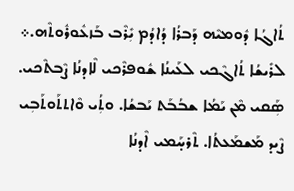ܬܳܐܓܳܐ ܕܽܘܡܝܶܗ ܕܰܒܪܳܐ ܕܳܐܕܳܡ ܝܼܺܪܶܒ ܒܰܙܥܽܘܪܽܘܬܶܗ.܀ ܠܪܺܝܫܳܐ ܬܳܐܓܶܟܝ ܠܥܰܝܢܳܐ ܫܽܘܦܪܶܟܝ ܠܶܐܕܢܳܐ ܨܶܒܬܶܟܝ. ܣܼܰܩܝ ܡܶܢ ܝܰܡܳܐ ܫܒܳܒܰܬ ܝܰܒܫܳܐ. ܘܬܼܳܝ ܘܶܐܬܬܰܘܬܰܒܼܝ ܨܶܝܕ ܡܰܫܡܰܥܬܳܐ. ܬܶܪܚ̣ܰܡܝ ܐܶܕܢܳܐ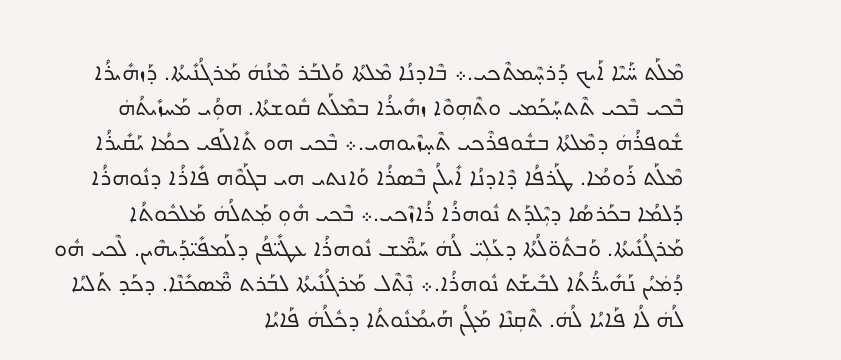ܡܶܠܰܬ ܚ̈ܰܝܶܐ ܐܰܝܟ ܕܰܪܚ̣ܶܡܬܶܟܝ.܀ ܒܶܐܕܢܳܐ ܡܶܠܬܳܐ ܘܰܠܒܰܪ ܡܶܢܳܗܿ ܡܰܪܓܳܢܺܝܬܳܐ. ܕܰܙܗܺܝܪܳܐ ܒܶܟܝ ܒܶܟܝ ܬܶܬܚ̣ܰܟܰܡܝ ܘܬܶܗܼܘܶܐ ܙܗܺܝܪܳܐ ܒܡܶܠܰܬ ܩܽܘܫܬܳܐ. ܗܘܼܳܝ ܡܰܚܙܺܝܬܳܗܿ ܫܽܘܦܪܳܗܿ ܕܡܶܠܬܳܐ ܒܫܽܘܦܪܶܟܝ ܬܶܚ̣ܙܶܝܘܗܝ.܀ ܒܶܟܝ ܗܘ ܬܺܐܠܰܦܝ ܟܡܳܐ ܝܰܩܺܝܪܳܐ ܡܶܠܰܬ ܪܰܘܡܳܐ. ܛܰܪܦܳܐ ܕܶܐܕܢܳܐ ܐܺܝܠܳܢ ܒܶܣܪܳܐ ܘܰܐܢܬܝ ܗܝ ܒܓܰܘܶܗ ܦܺܐܪܳܐ ܕܢܽܘܗܪܳܐ ܕܰܠܡܳܐ ܒܟܰܪܣܳܐ ܕܝܼܶܠܕܰܬ ܢܽܘܗܪܳܐ ܪܳܐܙܶܟܝ.܀ ܒܶܟܝ ܗܽܘܼ ܡ݂ܰܬܠܳܗܿ ܡܰܠܟܽܘܬܳܐ ܡܰܪܓܳܢܺܝܬܳܐ. ܘܰܒܬܽܘ̈ܠܳܬܳܐ ܕܥܰܠܼܝ̈ ܠܳܗܿ ܚܰܡ̈ܶܫ ܢܽܘܗܪܳܐ ܥܛܺܝ̈ܦܳܢ ܕܠܰܡܦܺܝ̈ܕܰܝܗܶܝܢ. ܠܶܟܝ ܗܽܘ ܕܳܡܿܝܳܢ ܢܰܗܺܝܪ̈ܳܬܳܐ ܠܒܺܝܫܰܬ ܢܽܘܗܪܳܐ.܀ ܢܼܶܬܶܠ ܡܰܪܓܳܢܺܝܬܳܐ ܠܒܰܪܬ ܡ̈ܶܣܟܺܢܶܐ. ܕܟܰܕ ܬܰܠܝܳܐ ܠܳܗܿ ܠܳܐ ܦܰܐܝܳܐ ܠܳܗܿ. ܬܶܩܼܢܶܐ ܡܰܓܳܢ ܗܰܝܡܳܢܽܘܬܳܐ ܕܟܽܠܳܗܿ ܦܰܐܝܳܐ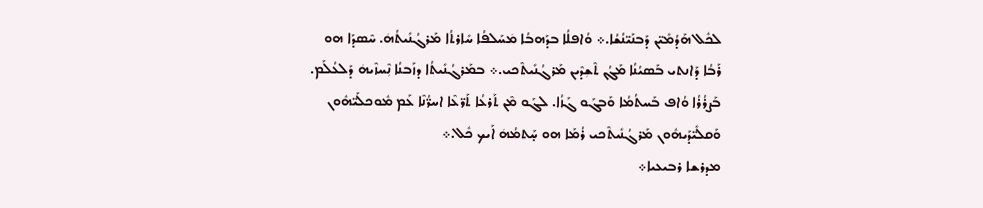ܠܟܽܠ ܗܰܕܳܡܺܝ̈ܢ ܕܰܒܢܰܝ̈ܢܳܫܳܐ.܀ ܘܳܐܦܠܳܐ ܒܕܰܗܒܳܐ ܡܿܚܰܠܦܳܐ ܚܺܐܪܬܳܐ ܡܰܪܓܳܢܺܝܬܳܗܿ. ܚܶܣܕܰܐ ܗܘ ܪܰܒܳܐ ܕܰܐܢܬܝ ܒܰܣܝܳܢܳܐ ܡܰܓܳܢ ܬܶܫܼܕܶܝܢ ܡܰܪܓܳܢܺܝܬܶܟܝ.܀ ܒܡܰܪܓܳܢܺܝܬܳܐ ܕܙܰܒܢܳܐ ܢܼܶܚܙܶܝܗܿ ܕܰܠܥܳܠܰܡ. ܒܰܨܪܳܪܳܐ ܘܳܐܦ ܒܰܚܬܳܡܳܐ ܘܰܒܓܰܘ ܓܰܙܳܐ. ܠܓܰܘ ܡܶܢ ܬܰܪܥܳܐ ܬܰܪ̈ܥܶܐ ܐܚܪ̈ܳܢܶܐ ܥܰܡ ܡܽܘܟܠܰܝ̈ܗܽܘܢ ܘܰܩܠܺܝ̈ܕܰܝܗܽܘܢ ܡܰܪܓܳܢܺܝܬܶܟܝ ܪܳܡܰܐ ܗܘ ܚ̣ܰܬܡܳܗܿ ܐܰܝܟ ܟܽܠ.܀
ܡܕܪܫܐ ܪܒܝܥܝܐ܀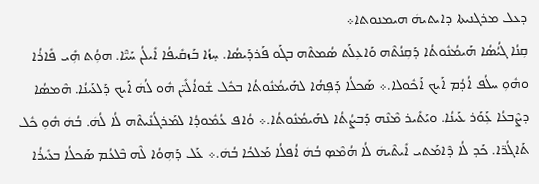ܕܥܠ ܡܪܓܢܝܬܐ ܕܐܝܬܝܗܿ ܗܝܡܢܘܬܐ܀
ܩܼܢܳܐ ܓܳܝܳܣܳܐ ܗܰܝܡܳܢܽܘܬܳܐ ܕܰܩܼܢܳܬܶܗ ܘܰܐܥܼܠܰܬ ܣܳܡܬܶܗ ܒܓܰܘ ܦܰܪܕܰܝܣܳܐ. ܚ̣ܙܳܐ ܒܰܙܩܺܝܦܳܐ ܐܺܝܠܳܢ ܚܰܝ̈ܶܐ. ܗܘܼܳܬ ܗܼܺܝ ܦܺܐܪܳܐ ܘܗܽܘܼ ܚܠܳܦ ܐܳܕܳܡ ܐܰܝܟ ܐܰܟܽܘܠܐ.܀ ܣܰܟܠܳܐ ܕܰܦܼܗܳܐ ܠܗܰܝܡܳܢܽܘܬܳܐ ܒܟܽܠ ܫܽܘܐܳܠܺܝ̈ܢ ܗܽܘ ܠܳܗܿ ܐܰܝܟ ܕܰܠܥܰܝܢܳܐ. ܗܶܡܣܳܐ ܕܨܶܒܥܳܐ ܥܼܰܘܰܪ ܥܰܝܢܳܐ. ܘܝܰܬܺܝܪ ܡܶܢܶܗ ܕܰܒܨܳܬܳܐ ܠܗܰܝܡܳܢܽܘܬܳܐ.܀ ܘܳܐܦ ܥܳܡܽܘܕܳܐ ܠܡܰܪܓܳܢܺܝܬܶܗ ܠܳܐ ܠܳܗܿ. ܒܳܗܿ ܗܽܘܼ ܟܽܠ ܬܰܐܓܳܪ̈ܐ. ܟܰܕ ܠܳܐ ܕܶܐܡܰܬܝ ܐܺܝܬܶܝܗܿ ܠܳܐ ܗܳܡܶܤ ܒܳܗܿ ܐܳܦܠܳܐ ܡܰܠܟܳܐ ܒܳܗܿ.܀ ܥܰܠ ܕܰܗܼܘܳܐ ܠܶܗ ܒܶܠܥܳܡ ܣܰܟܠܳܐ ܒܥܺܝܪܳܐ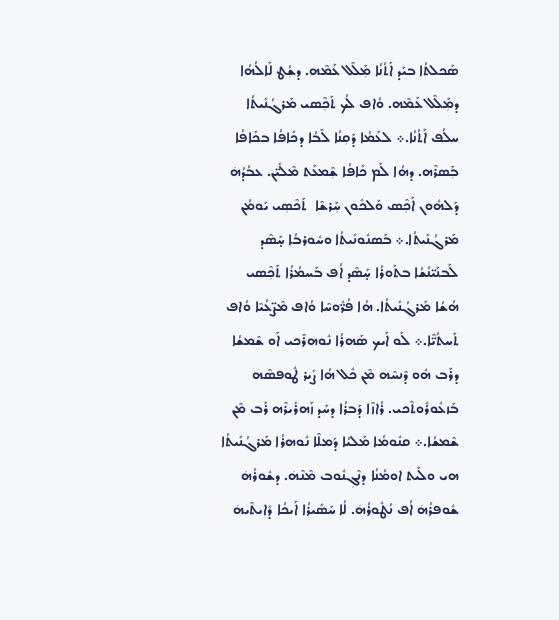ܣܰܟܠܬܳܐ ܒܝܰܕ ܐܰܬܳܢܳܐ ܡܼܰܠܶܠ ܥܰܡܶܗ. ܕܫܼܳܛ ܠܰܐܠܳܗܳܐ ܕܡܼܰܠܶܠ ܥܰܡܶܗ. ܘܳܐܦ ܠܳܟ ܬܰܟܼܶܣܝ ܡܰܪܓܳܢܺܝܬܳܐ ܚܠܳܦ ܐܰܬܳܢܳܐ.܀ ܠܥܰܡܳܐ ܕܰܩܼܢܳܐ ܠܶܒܳܐ ܕܟܺܐܦܳܐ ܒܟܺܐܦܳܐ ܒܼܰܣܪܶܗ. ܕܗܳܐ ܠܰܡ ܟܺܐܦܳܐ ܫܼܶܡܥܰܬ ܡܶܠܺܝ̈ܢ. ܥܒܳܕܳܗܿ ܕܰܠܗܽܘܢ ܐܰܟܼܶܣ ܘܰܠܟܽܘܢ ܚܼܰܪܫܶܐ  ܬܰܟܶܣܼܝ ܝܰܘܡܳܢ ܡܰܪܓܳܢܺܝܬܳܐ.܀ ܒܰܣܢܽܘܢܺܝܬܳܐ ܘܚܽܘܪܒܳܐ ܚ̣ܰܣܶܕ ܠܰܒܢܰܝ̈ܢܳܫܳܐ ܒܬܰܘܪܳܐ ܚ̣ܰܣܶܕ ܐܳܦ ܒܰܚܡܳܪܳܐ ܬܰܟܼܶܣܝ ܗܳܫܳܐ ܡܰܪܓܳܢܺܝܬܳܐ. ܗܳܐ ܦܳܪ̈ܽܘܚܶܐ ܘܳܐܦ ܡܶܨ̈ܥܳܝܶܐ ܘܳܐܦ ܬܰܚܬܳܝ̈ܶܐ.܀ ܠܰܘ ܐܰܝܟ ܣܰܗܪܳܐ ܢܽܘܗܪܶܟܝ ܐܰܘ ܫܶܡܫܳܐ ܕܪܰܒ ܗܽܘ ܕܶܢܚܶܗ ܡܶܢ ܟܽܠ ܗܳܐ ܨܺܝܪ ܛܽܘܦܣܶܗ ܒܰܙܥܽܘܪܽܘܬܶܟܝ. ܪܳܐܙܶܐ ܕܰܒܪܳܐ ܕܚܰܕ ܙܰܗܪܺܝܪܶܗ ܪܰܒ ܡܶܢ ܫܶܡܫܳܐ.܀ ܩܢܽܘܡܳܐ ܡܰܠܝܳܐ ܕܰܡܠܶܐ ܢܽܘܗܪܳܐ ܡܰܪܓܳܢܺܝܬܳܐ ܗܝ ܘܠܰܝܬ ܐܘܡܳܢܳܐ ܕܢܶܓܼܢܽܘܒ ܡܶܢܶܗܿ. ܕܫܽܘܪܳܗܿ ܫܽܘܦܪܳܗܿ ܐܳܦ ܢܳܛܽܘܪܳܗܿ. ܠܳܐ ܚܰܣܺܝܪܳܐ ܐܰܝܟܳܐ ܕܺܐܝܬܶܝܗܿ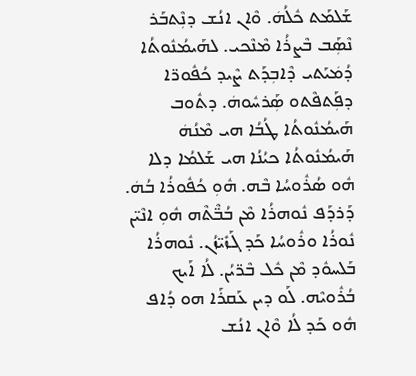ܫܰܠܡܰܬ ܟܽܠܳܗܿ. ܘܶܐܢ ܐܢܳܫ ܕܢܼܶܬܒܰܪ ܢܶܣܼܰܒ ܒܶܨܪܳܐ ܡܶܢܶܟܝ. ܠܗܰܝܡܳܢܽܘܬܳܐ ܕܳܡܿܝܰܬܝ ܕܶܐܒܼܕܰܬ ܨܶܝܕ ܟܳܦܽܘܪ̈ܐ ܕܦܼܰܬܦܶܬܘ ܣܼܰܪܚܽܘܗܿ. ܕܬܽܘܒ ܗܰܝܡܳܢܽܘܬܳܐ ܛܳܒܳܐ ܗܝ ܡܶܢܳܗܿ ܗܰܝܡܳܢܽܘܬܳܐ ܟܝܳܢܳܐ ܗܝ ܫܰܠܡܳܐ ܕܠܐ ܗܽܘ ܣܳܪܽܘܚܳܐ ܒܶܗ. ܗܽܘܼ ܟܳܦܽܘܪܳܐ ܒܳܗܿ. ܕܰܪܕܰܦ ܢܽܘܗܪܳܐ ܡܶܢ ܒܳܒ̈ܶܬܶܗ ܗܽܘܼ ܐܢܶܝ̈ܢ ܢܽܘܪܳܐ ܘܪܽܘܚܳܐ ܟܰܕ ܓܰܙܺܝ̈ܙܳܢ. ܢܽܘܗܪܳܐ ܒܰܠܚܘܽܕ ܡܶܢ ܟܽܠ ܒܶܪ̈ܝܳܢ. ܠܳܐ ܐܰܝܟ ܒܳܪܽܘܝܶܗ. ܠܰܘ ܕܝܢ ܥܰܩܪܰܐ ܗܘ ܕܳܐܦ ܗܽܘ ܟܰܕ ܠܳܐ ܘܶܐܢ ܐܢܳܫ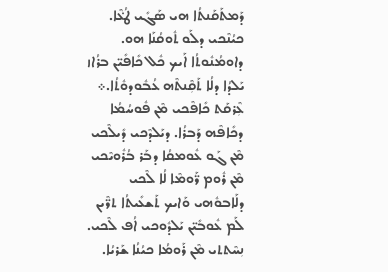ܕܰܡܬܰܩܰܢܬܳܐ ܗܝ ܣܰܓܺܝ ܛ݀ܳܥܶܐ. ܟܝܳܢܶܟܝ ܕܠܰܘ ܬܽܘܩܳܢܰܐ ܗܘ. ܕܐܘܡܳܢܽܘܬܳܐ ܐܰܝܟ ܟܽܠ ܟܺܐܦܺܝ̈ܢ ܒܪܳܐܙ ܝܰܠܕܳܐ ܕܠܳܐ ܬܰܩܼܶܢܬܶܗ ܥܳܒܽܘܕܘܽܬܳܐ.܀ ܥܼܶܪܩܰܬ ܟܺܐܦܶܟܝ ܡܶܢ ܦܽܘܚܳܡܳܐ ܕܟܺܐܦܶܗ ܕܰܒܪܳܐ. ܕܝܰܠܕܶܟܝ ܕܺܝܠܶܟܝ ܡܶܢ ܓܰܘ ܥܽܘܡܩܳܐ ܕܒܰܪ ܒܳܪܽܘܝܶܟܝ ܡܶܢ ܪܽܘܡ ܪ̈ܰܘܡܶܐ ܠܳܐ ܠܶܟܝ ܕܠܰܐܒܘܽܗܝ ܘܰܐܝܟ ܬܰܫܥܺܝܬܳܐ ܬܪ̈ܶܝܢ ܠܰܡ ܥܽܘܒܺܝ̈ܢ ܝܰܠܕܽܘܟܝ ܐܳܦ ܠܶܟܝ. ܢܼܚܶܬܬܝ ܡܶܢ ܪܰܘܡܳܐ ܟܝܳܢܳܐ ܫܰܪܝܳܐ.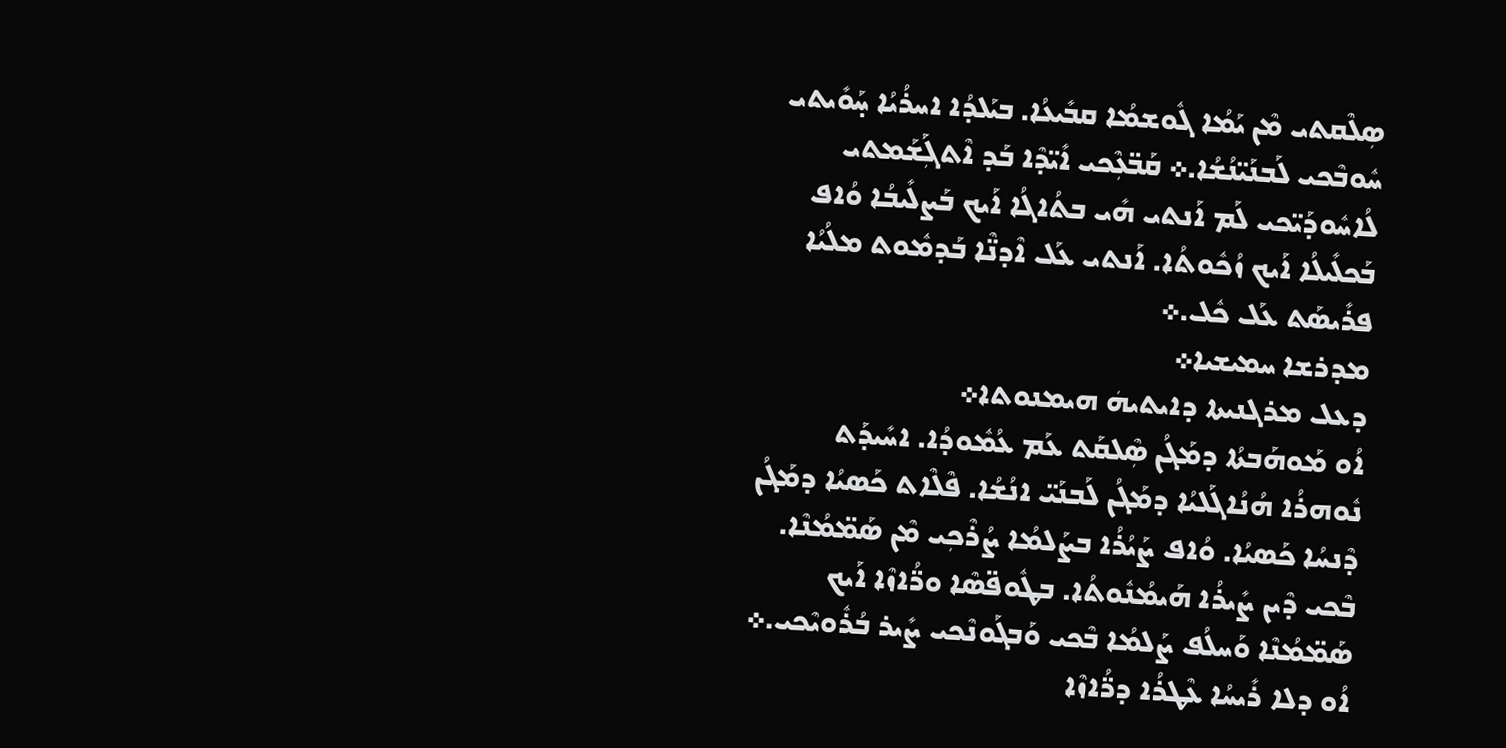ܣܼܠܶܩܬܝ ܡܶܢ ܝܰܡܳܐ ܓܽܘܫܡܳܐ ܩܒܺܝܥܳܐ. ܒܝܰܠܕܳܐ ܐܚܪܳܝܳܐ ܚ̣ܰܘܺܝܬܝ ܚܽܘܒܶܟܝ ܠܰܒܢܰܝ̈ܢܳܫܳܐ.܀ ܩܰܒ̈ܥܼܶܟܝ ܐܺܝ̈ܕܶܐ ܒܰܕ ܐܶܬܓܼܰܫܰܡܬܝ ܠܳܐܚܽܘܕܰܝ̈ܟܝ ܠܰܡ ܐܰܢܬܝ ܗܺܝ ܒܬܳܐܓܳܐ ܐܰܝܟ ܒܰܨܠܺܝܒܳܐ ܘܳܐܦ ܒܰܟܠܺܝܠܳܐ ܐܰܝܟ ܙܳܟܽܘܬܳܐ. ܐܰܢܬܝ ܥܰܠ ܐܶܕܢ̈ܶܐ ܒܰܕܡܽܘܬ ܡܠܳܝܳܐ ܦܪܺܝܣܰܬ ܥܰܠ ܟܽܠ.܀
ܡܕܪܫܐ ܚܡܝܫܝܐ܀
ܕܥܠ ܡܪܓܢܝܬܐ ܕܐܝܬܝܗܿ ܗܝܡܢܘܬܐ܀
ܐܳܘ ܡܰܘܗܰܒܬܳܐ ܕܡܰܓܳܢ ܣܼܶܠܩܰܬ ܥܰܡ ܥܳܡܽܘܕܳܐ. ܐܚܺܝܕܰܬ ܢܽܘܗܪܳܐ ܗܳܢܳܐܓܰܠܝܳܐ ܕܡܰܓܳܢ ܠܰܒܢܰܝ̈ ܐܢܳܫܳܐ. ܦܶܠܶܐܬ ܟܰܣܝܳܐ ܕܡܰܓܳܢ ܕܶܢܚܳܐ ܟܰܣܝܳܐ. ܘܳܐܦ ܨܰܝܳܪܳܐ ܒܨܰܠܡܳܐ ܨܳܪܶܟܼܝ ܡܶܢ ܣܰܡ̈ܡܳܢܶܐ. ܒܶܟܝ ܕܶܝܢ ܨܺܝܪܳܐ ܗܰܝܡܳܢܽܘܬܳܐ. ܒܛܽܘܦ̈ܣܶܐ ܘܪ̈ܳܐܙܶܐ ܐܰܝܟ ܣܰܡ̈ܡܳܢܶܐ ܘܰܚܠܳܦ ܨܰܠܡܳܐ ܒܶܟܝ ܘܰܒܓܰܘܢܶܟܝ ܨܺܝܪ ܒܳܪܽܘܝܶܟܝ.܀ ܐܳܘ ܕܠܐ ܪܺܝܚܳܐ ܥܶܛܪܳܐ ܕܪ̈ܳܐܙܶܐ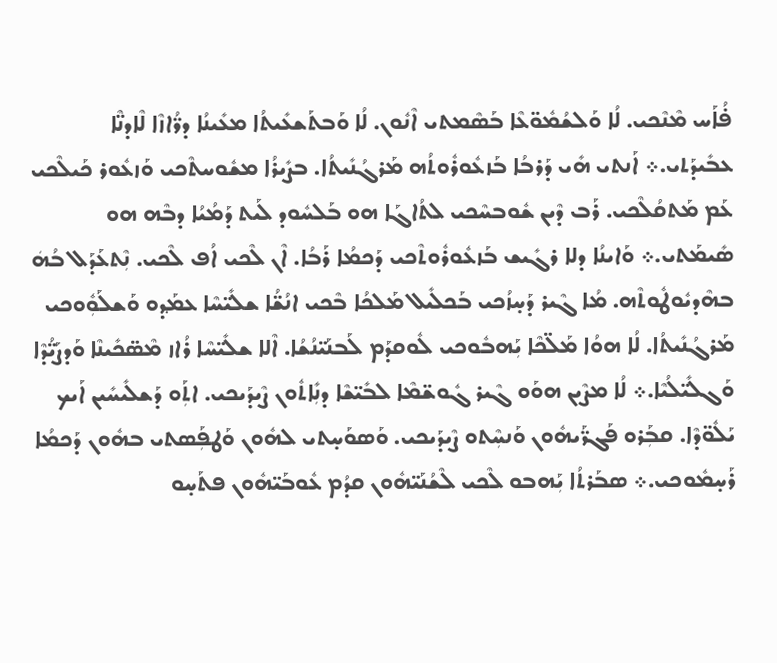ܦ̇ܳܐܰܚ ܡܶܢܶܟܝ. ܠܳܐ ܘܰܠܫܳܡܽܘ̈ܥܶܐ ܒܰܣܶܡܬܝ ܐܶܢܽܘܢ. ܠܳܐ ܘܰܒܬܰܫܥܺܝܬܳܐ ܡܥܺܝܢܳܐ ܕܪ̈ܳܐܙܶܐ ܠܶܐܕܢ̈ܶܐ ܥܒܺܝܕܰܬܝ.܀ ܐܰܢܬܝ ܗܺܝ ܕܰܪܒܳܐ ܒܰܙܥܽܘܪܽܘܬܳܗ ܡܰܪܓܳܢܺܝܬܳܐ. ܒܨܺܝܪܳܐ ܡܫܽܘܚܬܶܟܝ ܘܰܙܥܽܘܪ ܟܰܝܠܶܟܝ ܥܰܡ ܡܰܬܩܳܠܶܟܝ. ܪܰܒ ܕܶܝܢ ܫܽܘܒܚܶܟܝ ܠܬܳܐܓܰܐ ܗܘ ܒܰܠܚܽܘܕ ܠܰܝܬ ܕܰܡܳܝܳܐ ܕܒܶܗ ܗܘ ܣܺܝܡܰܬܝ.܀ ܘܰܐܝܢܳܐ ܕܠܐ ܪܓܺܝܫ ܒܰܙܥܽܘܪܽܘܬܶܟܝ ܕܰܟܡܳܐ ܪܰܒܳܐ. ܐܶܢ ܠܶܟܝ ܐܳܦ ܠܶܟܝ. ܢܼܶܬܥܰܕܰܠ ܒܳܗܿ ܒܗܶܕܝܽܘܛܽܘܬܶܗ. ܡܳܐ ܓܶܝܪ ܕܰܚ̣ܙܳܟܝ ܒܰܟܠܺܝܠ ܡܰܠܟܳܐ ܒܶܟܝ ܐܢܳܫ̈ܳܐ ܫܠܺܝ̈ܚܶܐ ܥܡ݂ܰܕܘ ܘܰܫܠܰܘܼܽܘܟܝ ܡܰܪܓܳܢܺܝܬܳܐ. ܠܳܐ ܗܘܳܐ ܡܰܠ̈ܟܶܐ ܝܼܰܗܒܽܘܟܝ ܠܽܘܩܕܰܡ ܠܰܒܢܰܝ̈ܢܳܫܳܐ. ܐܶܠܐ ܫܠܺܝ̈ܚܶܐ ܪܳܐܙ ܡܶܣ̈ܟܺܝܢܶܐ ܘܰܕܨܰܝ̈ܳܕܶܐ ܘܰܓܠܺܝ̈ܠܳܝܶܐ.܀ ܠܳܐ ܡܨܶܝܢ ܗܘܰܘ ܓܶܝܪ ܓܽܘܫ̈ܡܶܐ ܠܒܺܝ̈ܫܶܐ ܕܢܼܺܐܬܽܘܢ ܨܶܝܕܰܝܟܝ. ܐܬܼܰܘ ܕܰܫܠܺܝܚܺܝܢ ܐܰܝܟ ܝܰܠܽܘ̈ܕܶܐ. ܩܒܼܰܪܘ ܦܰܓܪ̈ܰܝܗܽܘܢ ܘܰܢܚܼܶܬܘ ܨܶܝܕܰܝܟܝ. ܘܰܣܘܰܚ̣ܬܝ ܠܗܽܘܢ ܘܰܛܦܼܰܣܬܝ ܒܗܽܘܢ ܕܰܟܡܳܐ ܪܰܚ̣ܡܽܘܟܝ.܀ ܣܒܰܪܬܳܐ ܝܼܰܗܒܘ ܠܶܟܝ ܠܶܫܳܢܰܝ̈ܗܽܘܢ ܩܕܳܡ ܥܽܘܒܰܝ̈ܗܽܘܢ ܦܬܰܚ̣ܘ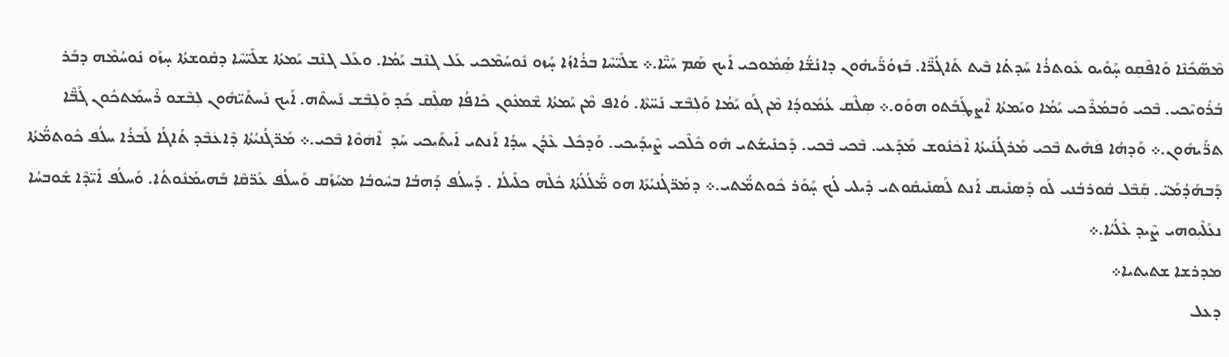ܡܶܣ̈ܟܺܢܶܐ ܘܰܐܦܶܩܼܘ ܚ̣ܰܘܺܝܘ ܥܽܘܬܪܳܐ ܚܰܕܬܳܐ ܒܶܝܬ ܬܰܐܓܳܪ̈ܶܐ. ܒܰܙܘܳܪ̈ܰܝܗܽܘܢ ܕܐܢܳܫ̈ܳܐ ܣܼܳܡܽܘܟܝ ܐܰܝܟ ܣܰܡ ܚܰܝ̈ܶܐ.܀ ܫܠܺܝ̈ܚܶܐ ܒܪܳܐܙܳܐ ܚ̣ܰܙܘ ܢܽܘܚܳܡܶܟܝ ܥܰܠ ܓܢܶܒ ܝܰܡܳܐ. ܘܥܰܠ ܓܢܶܒ ܝܰܡܬܳܐ ܫܠܺܝ̈ܚܶܐ ܕܩܽܘܫܬܳܐ ܚ̣ܙܰܘ ܢܽܘܚܳܡܶܗ ܕܒܰܪ ܒܳܪܽܘܝܶܟܝ. ܒܶܟܝ ܘܰܒܡܳܪܶܟܝ ܝܰܡܳܐ ܘܝܰܡܬܳܐ ܐܶܨܛܼܰܒܰܬܘ ܗܘܰܘ.܀ ܣܼܠܶܩ ܥܳܡܽܘܕܳܐ ܡܶܢ ܓܰܘ ܝܰܡܳܐ ܘܰܠܼܒܶܫ ܢܰܚ̈ܬܶܐ. ܘܳܐܦ ܡܶܢ ܝܰܡܬܳܐ ܫܶܡܥܽܘܢ ܟܺܐܦܳܐ ܣܠܼܶܩ ܟܰܕ ܘܰܠܼܒܶܫ ܢܰܚܬܶܗ. ܐܰܝܟ ܢܰܚܬܰܝ̈ܗܽܘܢ ܠܼܒܶܫܘ ܪܶܚܡܰܬܟܽܘܢ ܓܰܒ̈ܶܐ ܬܪ̈ܰܝܗܽܘܢ.܀ ܘܰܕܗܳܐ ܦܿܗܺܝܬ ܒܶܟܝ ܡܰܪܓܳܢܺܝܬܳܐ ܐܶܟܿܢܽܘܫ ܡܰܕܰܥܝ. ܒܶܟܝ ܒܶܟܝ. ܕܰܟܢܺܝܫܰܬܝ ܗܽܘ ܟܽܠܶܟܝ ܨܶܝܕܰܝܟܝ. ܘܰܕܟܽܠ ܥܶܕܳܢ ܚܕܳܐ ܐܰܢܬܝ ܐܺܝܬܰܝܟܝ ܚܰܕ  ܐܶܗܿܘܶܐ ܒܶܟܝ.܀ ܡܰܪ̈ܓܳܢܝܳܬܳܐ ܕܶܐܥܿܒܶܕ ܬܳܐܓܳܐ ܠܰܒܪܳܐ ܚܠܳܦ ܟܽܘܬܡ̈ܳܬܳܐ ܕܰܒܗܰܕܳܡܰܝ̈. ܩܼܰܒܶܠ ܩܽܘܪܒܳܢܝ ܠܰܘ ܕܰܣܢܺܝܩ ܐܰܢܬ ܠܰܣܢܺܝܩܽܘܬܝ ܕܺܝܠܝ ܠܳܟ ܚ̣ܰܘܰܪ ܟܽܘܬܡ̈ܳܬܝ.܀ ܕܡܰܪ̈ܓܳܢܝܳܬܰܐ ܗܘ ܡ̈ܰܠܳܠܳܬܳܐ ܟܽܠܶܗ ܟܠܺܝܠܳܐ . ܕܰܚܠܳܦ ܕܰܗܒܳܐ ܒܚܽܘܒܳܐ ܡܚܰܙܰܩ ܘܰܚܠܳܦ ܥܰܪ̈ܩܶܐ ܒܰܗܝܡܳܢܽܘܬܳܐ. ܘܰܚܠܳܦ ܐܺܝ̈ܕܶܐ ܫܽܘܒܚܳܐ ܢܥܰܠܶܝܼܘܗܝ ܨܶܝܕ ܥܶܠܳܝܳܐ.܀
ܡܕܪܫܐ ܫܬܝܬܝܐ܀
ܕܥܠ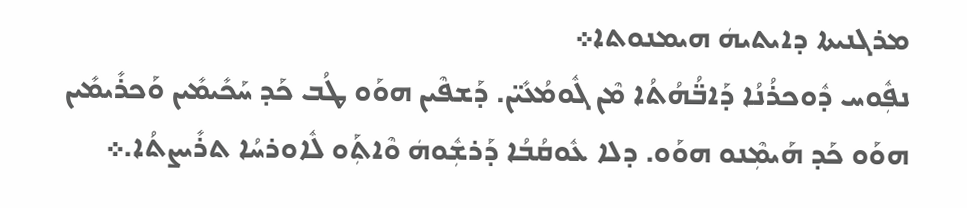ܡܪܓܢܝܬܐ ܕܐܝܬܝܗܿ ܗܝܡܢܘܬܐ܀
ܢܦܼܽܘܚ ܕܽܘܟܪܳܢܳܐ ܕܰܐܒ̈ܳܗܳܬܳܐ ܡܶܢ ܓܽܘܡܳܥܺܝ̈ܢ. ܕܰܫܦܶܝܢ ܗܘܰܘ ܛܳܒ ܟܰܕ ܚܰܟܺܝܡܺܝܢ ܘܰܟܪܺܝܡܺܝܢ ܗܘܰܘ ܟܰܕ ܗܰܝܡܼܶܢܘ ܗܘܰܘ. ܕܠܐ ܥܽܘܩܳܒܳܐ ܕܰܪܫܼܽܘܗܿ ܘܶܐܬܼܰܘ ܠܽܐܘܪܚܳܐ ܬܪܺܝܨܬܳܐ.܀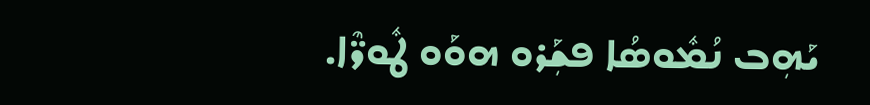ܝܰܗܼܒ ܢܳܡܽܘܣܳܐ ܦܫܼܰܪܘ ܗܘܰܘ ܛܽܘܪ̈ܶܐ.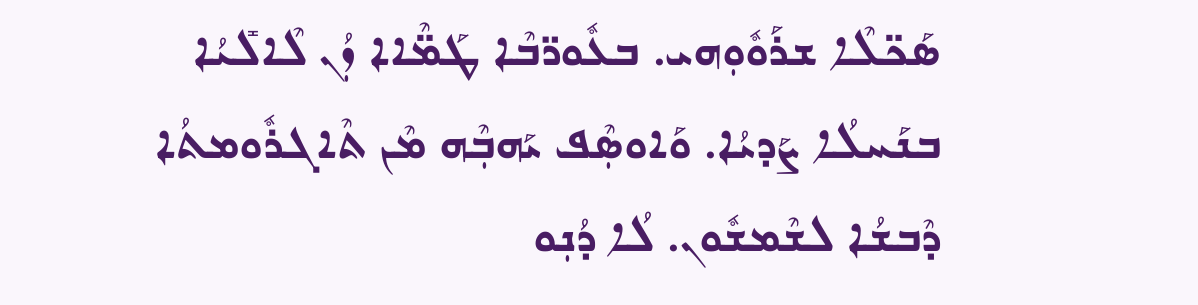ܣܰܟ̈ܠܶܐ ܫܪܰܘܽܘܼܗܝ. ܒܥܽܘܪ̈ܒܶܐ ܛܰܡ̈ܶܐܐ ܙܼܳܢ ܠܶܐܠܺܝܳܐ ܒܢܰܚܠܳܐ ܨܰܕܝܳܐ. ܘܰܐܘܣܼܶܦ ܝܰܗܒܼܶܗ ܡܶܢ ܬܶܐܓܪܽܘܡܬܳܐ ܕܶܒܫܳܐ ܠܫܶܡܫܽܘܢ. ܠܳܐ ܕܳܢܼܘ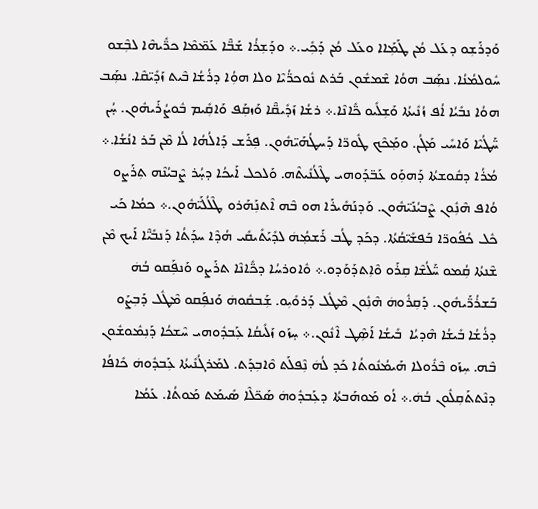ܘܰܕܪܰܫܼܘ ܕܥܰܠ ܡܳܢ ܛܰܡܼܰܐܐ ܘܥܰܠ ܡܳܢ ܕܰܟܼܺܝ.܀ ܘܕܰܫܼܪܳܐ ܫܰܒ̈ܶܐ ܥܰܡ̈ܡܶܐ ܟܪ̈ܺܝܗܶܐ ܠܒܼܶܫܘ ܚܽܘܠܡܳܢܳܐ. ܢܣܼܰܒ ܗܘܳܐ ܫܶܡܫܽܘܢ ܒܰܪܬ ܢܽܘܟܪ̈ܳܝܶܐ ܘܠܐ ܗܘܼܳܐ ܕܪܳܫܳܐ ܒܶܝܬ ܙܰܕܺܝ̈ܩܶܐ. ܢܣܼܰܒ ܗܘܳܐ ܢܒܺܝܳܐ ܐܳܦ ܙܳܢܺܝܬܳܐ ܘܰܫܼܠܺܝܘ ܟ̈ܺܐܢܶܐ.܀ ܪܫܳܐ ܙܰܕܺܝܩ̈ܶܐ ܘܰܙܩܼܰܦ ܘܰܐܩܼܺܝܡ ܒܽܘܨܳܪܰܝܗܽܘܢ. ܚ̣ܳܢ ܚ̈ܰܛܳܝܶܐ ܘܰܐܚܺܝ ܡܰܓܳܢ. ܘܡ݂ܰܟܶܟ ܛܽܘܪ̈ܐ ܕܰܚܛܳܗܰܝ̈ܗܽܘܢ. ܦܼܪܰܫ ܕܰܐܠܳܗܳܐ ܠܳܐ ܡܶܢ ܒܰܪ ܐܢܳܫܳܐ.܀ ܡܳܪܳܐ ܕܩܽܘܫܬܳܐ ܕܰܗܘܼܰܘ ܥܰܒ̈ܕܰܘܗܝ ܛܶܠܳܢܺܝܬܶܗ. ܘܰܠܟܠ ܐܰܝܟܳܐ ܕܚ̣ܳܪ ܨܶܒܝܳܢܶܗ ܬܼܪܰܨܘ ܘܳܐܦ ܗܶܢܼܽܘܢ ܨܶܒܝܳܢܰܝ̈ܗܽܘܢ. ܘܰܕܢܰܗܺܝܪܰܐ ܗܘ ܒܶܗ ܐܶܬܢܼܰܗܰܪܘ ܛܶܠܳܠܰܝ̈ܗܽܘܢ.܀ ܟܡܳܐ ܟܰܝ ܟܽܠ ܟܳܦܽܘܪ̈ܐ ܒܰܦܫܺܝ̈ܩܳܬܳܐ. ܕܟܰܕ ܛܳܒ ܪܰܫܡ݂ܳܗܿ ܠܕܺܝܰܬܺܝܩܺܝ ܗܳܕܶܐ ܚܕܰܬܳܐ ܕܰܢܒܺܝ̈ܶܐ ܐܰܝܟ ܡܶܢ ܫܶܢܬܳܐ ܩܼܳܡܘ ܚ̈ܰܠܳܫܶܐ ܩܼܪܰܘ ܘܶܐܼܬܕܰܘܰܕܘ.܀ ܘܽܐܘܪܚܳܐ ܕܟ̈ܺܐܢܶܐ ܬܪܰܨܘ ܘܰܢܦܼܰܩܘ ܒܳܗܿ ܒܰܫܪܳܪ̈ܰܝܗܽܘܢ. ܕܰܩܼܪܽܘܗܿ ܗܶܢܼܽܘܢ ܡܶܛܽܠ ܕܰܪܘܺܝܼܘ. ܫܼܰܒܩܽܘܗܿ ܘܰܢܦܼܰܩܘ ܡܶܛܽܠ ܕܰܒܼܨܰܘ ܕܪܳܫܳܐ ܒܺܝܫܳܐ ܗܶܕܝܳܐ  ܒܺܝܫܳܐ ܐܰܣܼܶܛ ܐܶܢܽܘܢ.܀ ܚ̣ܙܰܘ ܙܰܠܺܝܩܳܐ ܥܼܰܒܕܽܘܗܝ ܚܶܫܟܳܐ ܕܰܢܼܡܽܘܫܽܘܢ ܒܶܗ. ܚܼܙܰܘ ܒܶܪܽܘܠܐ ܗܰܝܡܳܢܽܘܬܳܐ ܟܰܕ ܠܳܗܿ ܢܼܶܦܠܰܬ ܘܶܐܒܼܕܰܬ. ܠܡܰܪܓܳܢܺܝܬܳܐ ܥܼܰܒܕܽܘܗܿ ܟܺܐܦܳܐ ܕܢܶܬܬܰܩܼܠܽܘܢ ܒܳܗܿ.܀ ܐܳܘ ܡܰܘܗܰܒܬܳܐ ܕܥܼܰܒܕܽܘܗܿ ܣܰܟ̈ܠܶܐ ܣܺܝܡܰܬ ܡܰܘܬܳܐ. ܥܰܡܳܐ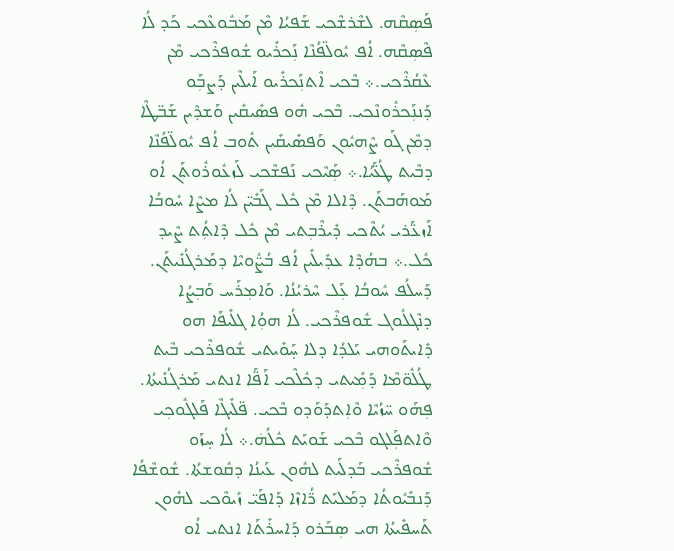ܦܰܣܼܩܶܗ. ܠܫܶܪܫܶܟܝ ܫܰܦܝܳܐ ܡܶܢ ܡܰܒܽܘܥܶܟܝ ܟܰܕ ܠܳܐ ܦܶܣܼܩܶܗ. ܐܳܦ ܝܽܘܠ̈ܦܳܢܶܐ ܢܼܰܟܪܺܝܘ ܫܽܘܦܪܶܟܝ ܡܶܢ ܥܶܩܳܪܶܟܝ.܀ ܒܶܟܝ ܐܶܬܢܼܰܟܪܺܝܘ ܐܰܝܠܶܝܢ ܕܰܨܒܼܰܘ ܕܰܢܢܼܰܟܪܽܘܢܶܟܝ. ܒܶܟܝ ܗܽܘ ܦܣܺܝܩܺܝܢ ܘܰܫܕܶܝܢ ܫܰܒ̈ܛܶܐ ܕܡܶܢ ܓܰܘ ܨܶܗܝܽܘܢ ܘܰܦܣܺܝܩܺܝܢ ܬܽܘܒ ܐܳܦ ܝܽܘܠ̈ܦܳܢܶܐ ܕܒܶܝܬ ܛܳܥ̈ܰܝܳܐ.܀ ܣܼܰܝܶܟܝ ܢܰܦܫܶܟܝ ܠܰܙܥܽܘܪܽܘܬܰܢ ܐܳܘ ܡܰܘܗܰܒܬܰܢ. ܕܶܐܠܐ ܡܶܢ ܟܽܠ ܓܰܒܺܝ̈ܢ ܠܳܐ ܡܨܶܐ ܚܽܘܒܳܐ ܐܰܙܥ̈ܰܪܝ ܝܳܬܶܟܝ ܕܺܝܪܶܒܼܬܝ ܡܶܢ ܟܽܠ ܕܶܐܬܼܳܬ ܨܶܝܕ ܟܽܠ.܀ ܒܗܳܕܶܐ ܥܕܺܝܠܺܝܢ ܐܳܦ ܒܳܨ̈ܽܘܝܶܐ ܕܡܰܪܓܳܢܺܝܬܰܢ. ܕܰܚܠܳܦ ܚܽܘܒܳܐ ܥܼܰܠ ܚܶܪܝܳܢܳܐ. ܘܰܐܡ݂ܪܰܚ ܘܰܒܼܨܳܐ ܕܢܶܓܠܽܘܓ ܫܽܘܦܪܶܟܝ. ܠܳܐ ܗܘܼܳܐ ܓܠܺܝܦܰܐ ܗܘ ܕܺܐܝܬܰܘܗܝ ܝܰܠܕܳܐ ܕܠܐ ܚ̣ܰܘܺܝܬܝ ܫܽܘܦܪܶܟܝ ܒܶܝܬ ܛܳܠܽܘ̈ܡܶܐ ܕܰܡܼܺܝܬܝ ܕܟܽܠܶܟܝ ܐܰܦ̈ܰܐ ܐܢܬܝ ܡܰܪܓܳܢܺܝܬܳܐ. ܦܼܗܰܘ ܚ̈ܙܳܝܶܐ ܘܶܐܼܬܕܰܘܰܕܘ ܒܶܟܝ. ܦ̈ܠܺܝܓܶܐ ܦܰܠܓܽܘܟܼܝ ܘܶܐܬܦܼܰܠܓܘ ܒܶܟܝ ܫܰܘܝܰܬ ܟܽܠܳܗܿ.܀ ܠܳܐ ܚ̣ܙܰܘ ܫܽܘܦܪܶܟܝ ܒܰܕܠܰܝܬ ܠܗܽܘܢ ܥܰܝܢܳܐ ܕܩܽܘܫܬܳܐ. ܫܽܘܫܶܦܳܐ ܕܰܢܒܺܝܽܘܬܳܐ ܕܡܰܠܝܰܬ ܪ̈ܳܐܙܶܐ ܕܰܐܦܰܝ̈ ܙܺܝܘܶܟܝ ܠܗܽܘܢ ܬܰܚܦܺܝܬܳܐ ܗܝ ܣܼܒܰܪܘ ܕܰܐܚܪܺܬܰܐ ܐܢܬܝ ܐܳܘ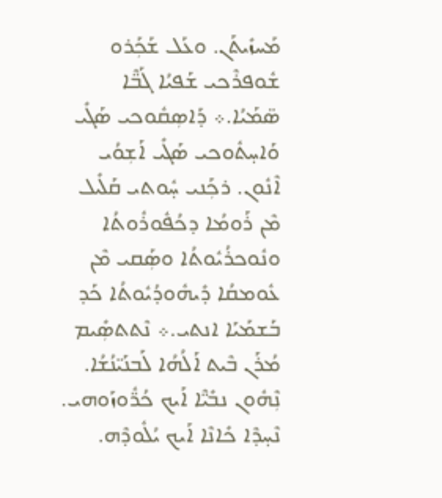ܡܰܚܙܺܝܬܰܢ. ܘܥܰܠ ܫܰܟܼܰܪܘ ܫܽܘܦܪܶܟܝ ܫܰܦܝܳܐ ܓܰܒ̈ܶܐ ܣ̈ܡܰܝܳܐ.܀ ܕܰܐܣܼܩܽܘܟܝ ܣܰܓܺܝ ܘܰܐܚ̣ܬܽܘܟܝ ܣܰܓܺܝ ܐܰܫܼܘܳܝ ܐܶܢܽܘܢ. ܪܟܼܰܢܝ ܚ̣ܽܘܬܝ ܩܰܠܺܝܠ ܡܶܢ ܪܰܘܡܳܐ ܕܟܳܦܽܘܪܽܘܬܳܐ ܘܢܽܘܟܪܳܝܽܘܬܳܐ ܘܣܼܰܩܝ ܡܶܢ ܥܽܘܡܩܳܐ ܕܺܝܗܽܘܕܳܝܽܘܬܳܐ ܟܰܕ ܒܰܫܡܰܝܰܐ ܐܢܬܝ.܀ ܢܶܬܬܣܼܺܝܡ ܡܳܪܰܢ ܒܶܝܬ ܐܰܠܳܗܳܐ ܠܰܒܢܰܝ̈ܢܳܫܳܐ. ܢܼܶܗܽܘܢ ܢܒܺܝ̈ܶܐ ܐܰܝܟ ܟܳܪ̈ܽܘܙܰܘܗܝ. ܢܶܚ̣ܕܶܐ ܟܺܐܢܶܐ ܐܰܝܟ ܝܳܠܽܘܕܶܗ.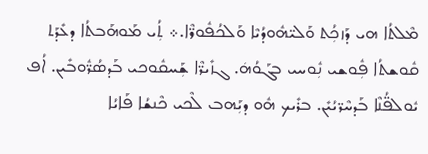ܡܶܠܬܳܐ ܗܝ ܕܰܙܟܼܳܬ ܘܰܠܝ̈ܗܽܘܕܳܝܶܐ ܘܰܠܟܳܦܽܘܪ̈ܶܐ.܀ ܬܼܳܝ ܡܰܘܗܰܒܬܳܐ ܕܥܺܕܰܬ ܩܽܘܫܬܳܐ ܦܼܽܘܫܝ ܢܼܽܘܚܝ ܒܓܰܘܳܗܿ. ܓܙܺܝܪ̈ܶܐ ܫܼܰܚܩܽܘܟܝ ܒܰܕܣܳܪ̈ܽܘܒܺܝܢ. ܐܳܦ ܝܽܘܠܦ̈ܳܢܶܐ ܒܰܕܚܶܪ̈ܝܳܝܺܢ. ܒܪܺܝܟ ܗܽܘ ܕܝܼܰܗܒ ܠܶܟܝ ܟܶܢܫܳܐ ܦܰܐܝܳܐ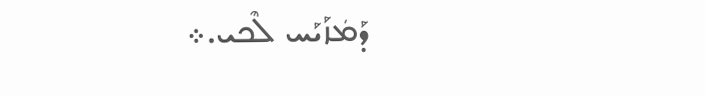ܕܰܡܿܙܰܝܰܚ ܠܶܟܝ.܀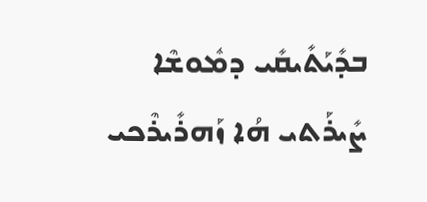ܒܕܺܝܰܬܺܝܩܺܝ ܕܡܽܘܫܶܐ ܨܺܝܪܰܬܝ ܗܳܐ ܙܰܗܪܺܝܪܶܟܝ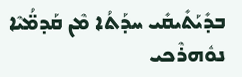ܒܕܺܝܰܬܺܝܩܺܝ ܚܕܰܬܳܐ ܡܶܢ ܩܰܕܡ̈ܳܝܶܐ ܢܘܽܗܪܶܟܝ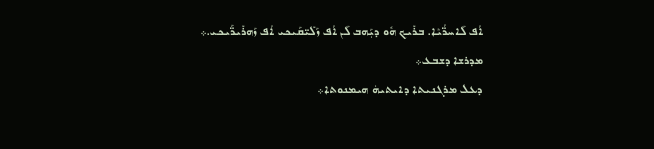ܐܳܦ ܠܰܐܚܪ̈ܳܝܶܐ. ܒܪܺܝܟ ܗܽܘ ܕܝܼܰܗܒ ܠܰܢ ܐܳܦ ܙܰܠܺܝ̈ܩܰܝܟܝ ܐܳܦ ܙܰܗܪܺܝܪ̈ܰܝܟܝ.܀
ܡܕܪܫܐ ܕܫܒܥ܀
ܕܥܠ ܡܪܓܢܝܬܐ ܕܐܝܬܝܗܿ ܗܝܡܢܘܬܐ܀